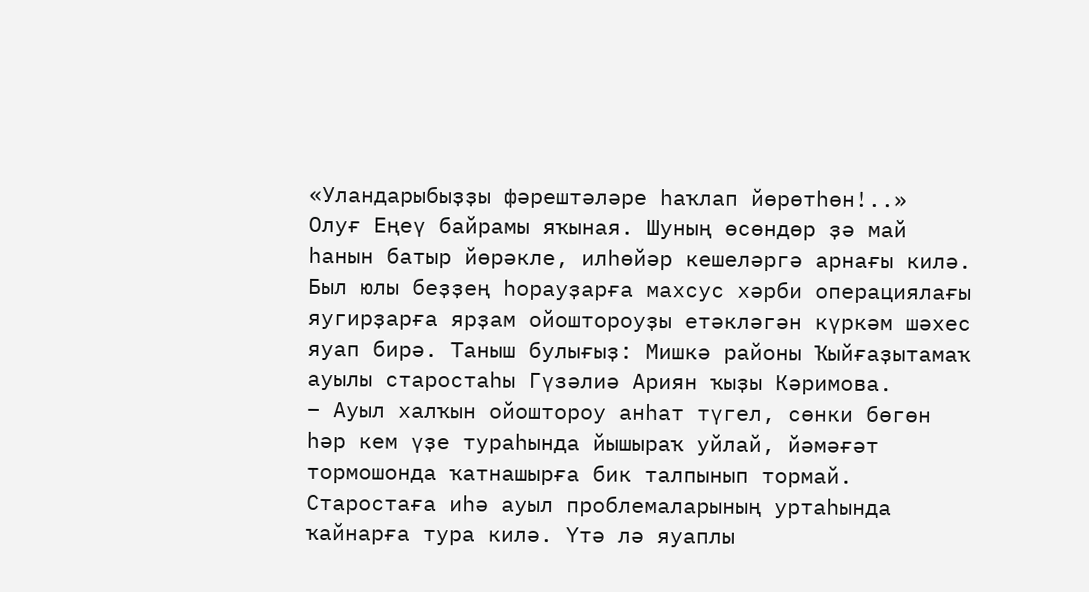«Уландарыбыҙҙы фәрештәләре һаҡлап йөрөтһөн!..»
Олуғ Еңеү байрамы яҡыная. Шуның өсөндөр ҙә май һанын батыр йөрәкле, илһөйәр кешеләргә арнағы килә. Был юлы беҙҙең һорауҙарға махсус хәрби операциялағы яугирҙарға ярҙам ойоштороуҙы етәкләгән күркәм шәхес яуап бирә. Таныш булығыҙ: Мишкә районы Ҡыйғаҙытамаҡ ауылы старостаһы Гүзәлиә Ариян ҡыҙы Кәримова.
– Ауыл халҡын ойоштороу анһат түгел, сөнки бөгөн һәр кем үҙе тураһында йышыраҡ уйлай, йәмәғәт тормошонда ҡатнашырға бик талпынып тормай. Старостаға иһә ауыл проблемаларының уртаһында ҡайнарға тура килә. Үтә лә яуаплы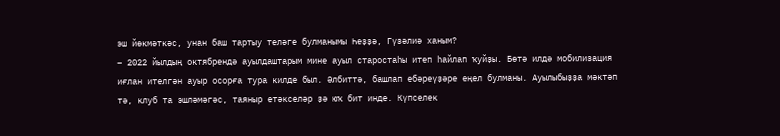эш йөкмәткәс, унан баш тартыу теләге булманымы Һеҙҙә, Гүзәлиә ханым?
– 2022 йылдың октябрендә ауылдаштарым мине ауыл старостаһы итеп һайлап ҡуйҙы. Бөтә илдә мобилизация иғлан ителгән ауыр осорға тура килде был. Әлбиттә, башлап ебәреүҙәре еңел булманы. Ауылыбыҙҙа мәктәп тә, клуб та эшләмәгәс, таяныр етәкселәр ҙә юҡ бит инде. Күпселек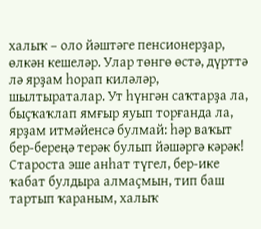халыҡ – оло йәштәге пенсионерҙар, өлкән кешеләр. Улар төнгө өстә, дүрттә лә ярҙам һорап киләләр, шылтыраталар. Ут һүнгән саҡтарҙа ла, быҫҡаҡлап ямғыр яуып торғанда ла, ярҙам итмәйенсә булмай: һәр ваҡыт бер-береңә терәк булып йәшәргә кәрәк!
Староста эше анһат түгел, бер-ике ҡабат булдыра алмаҫмын, тип баш тартып ҡараным, халыҡ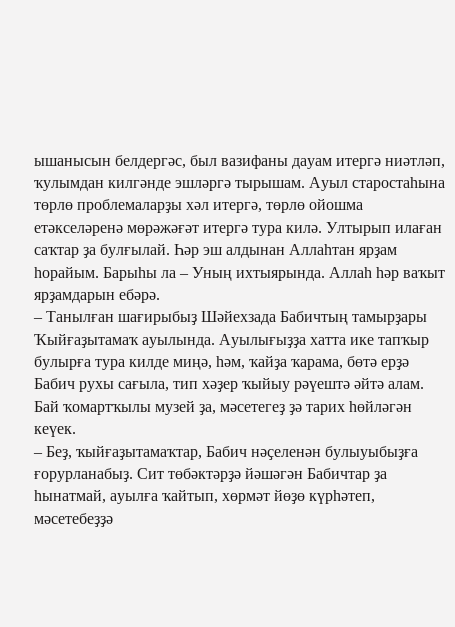ышанысын белдергәс, был вазифаны дауам итергә ниәтләп, ҡулымдан килгәнде эшләргә тырышам. Ауыл старостаһына төрлө проблемаларҙы хәл итергә, төрлө ойошма етәкселәренә мөрәжәғәт итергә тура килә. Ултырып илаған саҡтар ҙа булғылай. Һәр эш алдынан Аллаһтан ярҙам һорайым. Барыһы ла – Уның ихтыярында. Аллаһ һәр ваҡыт ярҙамдарын ебәрә.
– Танылған шағирыбыҙ Шәйехзада Бабичтың тамырҙары Ҡыйғаҙытамаҡ ауылында. Ауылығыҙҙа хатта ике тапҡыр булырға тура килде миңә, һәм, ҡайҙа ҡарама, бөтә ерҙә Бабич рухы сағыла, тип хәҙер ҡыйыу рәүештә әйтә алам. Бай ҡомартҡылы музей ҙа, мәсетегеҙ ҙә тарих һөйләгән кеүек.
– Беҙ, ҡыйғаҙытамаҡтар, Бабич нәҫеленән булыуыбыҙға ғорурланабыҙ. Сит төбәктәрҙә йәшәгән Бабичтар ҙа һынатмай, ауылға ҡайтып, хөрмәт йөҙө күрһәтеп, мәсетебеҙҙә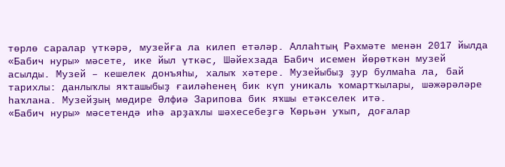төрлө саралар үткәрә, музейға ла килеп етәләр. Аллаһтың Рәхмәте менән 2017 йылда «Бабич нуры» мәсете, ике йыл үткәс, Шәйехзада Бабич исемен йөрөткән музей асылды. Музей – кешелек донъяһы, халыҡ хәтере. Музейыбыҙ ҙур булмаһа ла, бай тарихлы: данлыҡлы яҡташыбыҙ ғаиләһенең бик күп уникаль ҡомартҡылары, шәжәрәләре һаҡлана. Музейҙың мөдире Әлфиә Зарипова бик яҡшы етәкселек итә.
«Бабич нуры» мәсетендә иһә арҙаҡлы шәхесебеҙгә Ҡөрьән уҡып, доғалар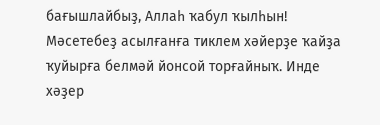бағышлайбыҙ, Аллаһ ҡабул ҡылһын! Мәсетебеҙ асылғанға тиклем хәйерҙе ҡайҙа ҡуйырға белмәй йонсой торғайныҡ. Инде хәҙер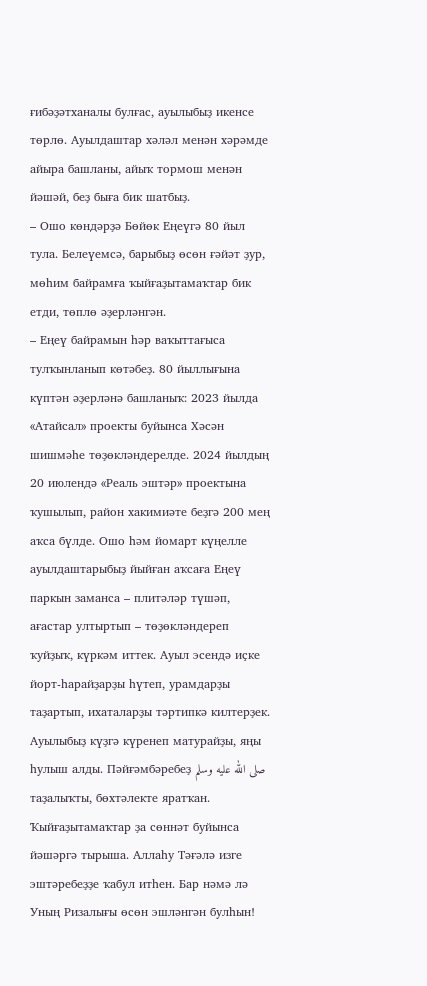ғибәҙәтханалы булғас, ауылыбыҙ икенсе төрлө. Ауылдаштар хәләл менән хәрәмде айыра башланы, айыҡ тормош менән йәшәй, беҙ быға бик шатбыҙ.
– Ошо көндәрҙә Бөйөк Еңеүгә 80 йыл тула. Белеүемсә, барыбыҙ өсөн ғәйәт ҙур, мөһим байрамға ҡыйғаҙытамаҡтар бик етди, төплө әҙерләнгән.
– Еңеү байрамын һәр ваҡыттағыса тулҡынланып көтәбеҙ. 80 йыллығына күптән әҙерләнә башланыҡ: 2023 йылда «Атайсал» проекты буйынса Хәсән шишмәһе төҙөкләндерелде. 2024 йылдың 20 июлендә «Реаль эштәр» проектына ҡушылып, район хакимиәте беҙгә 200 мең аҡса бүлде. Ошо һәм йомарт күңелле ауылдаштарыбыҙ йыйған аҡсаға Еңеү паркын заманса – плитәләр түшәп, ағастар ултыртып – төҙөкләндереп ҡуйҙыҡ, күркәм иттек. Ауыл эсендә иҫке йорт-һарайҙарҙы һүтеп, урамдарҙы таҙартып, ихаталарҙы тәртипкә килтерҙек. Ауылыбыҙ күҙгә күренеп матурайҙы, яңы һулыш алды. Пәйғәмбәребеҙ صلى الله عليه وسلم таҙалыҡты, бөхтәлекте яратҡан. Ҡыйғаҙытамаҡтар ҙа сөннәт буйынса йәшәргә тырыша. Аллаһу Тәғәлә изге эштәребеҙҙе ҡабул итһен. Бар нәмә лә Уның Ризалығы өсөн эшләнгән булһын!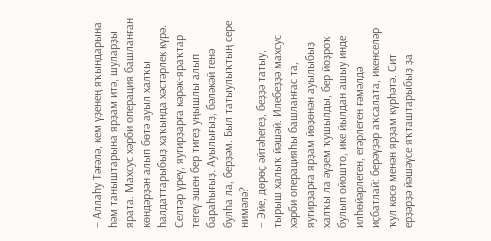– Аллаһу Тәғәлә, кем үҙенең яҡындарына һәм таныштарына ярҙам итә, шуларҙы ярата. Махсус хәрби операция башланған көндәрҙән алып бөтә ауыл халҡы һалдаттарыбыҙ хаҡында хәстәрлек күрә. Селтәр үреү, яугирҙарға кәрәк-яраҡтар тегеү эшен бер тигеҙ уңышлы алып бараһығыҙ. Ауылығыҙ, бәләкәй генә булһа ла, берҙәм. Был татыулыҡтың сере нимәлә?
– Эйе, дөрөҫ әйтәһегеҙ, беҙҙә татыу, тырыш халыҡ йәшәй. Илебеҙҙә махсус хәрби операцияһы башланғас та, яугирҙарға ярҙам йөҙөнән ауылыбыҙ халҡы ла әүҙем ҡушылды, бер йоҙроҡ булып ойошто, ике йылдан ашыу инде илһөйәрлеген, егәрлеген ғәмәлдә иҫбатлай: берәүҙәр аҡсалата, икенселәр ҡул көсө менән ярҙам күрһәтә. Сит ерҙәрҙә йәшәүсе яҡташтарыбыҙ ҙа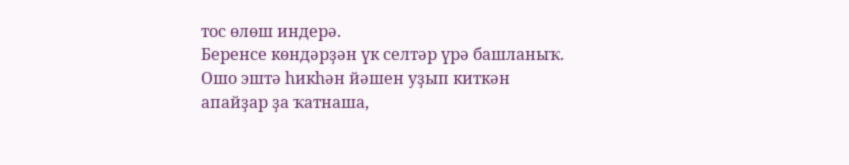тос өлөш индерә.
Беренсе көндәрҙән үк селтәр үрә башланыҡ. Ошо эштә һикһән йәшен уҙып киткән апайҙар ҙа ҡатнаша,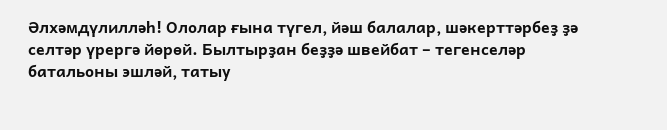Әлхәмдүлилләһ! Ололар ғына түгел, йәш балалар, шәкерттәрбеҙ ҙә селтәр үрергә йөрөй. Былтырҙан беҙҙә швейбат – тегенселәр батальоны эшләй, татыу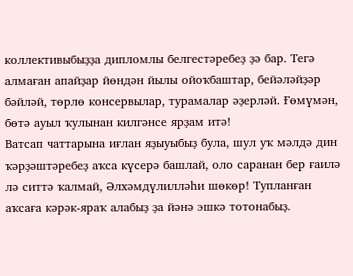коллективыбыҙҙа дипломлы белгестәребеҙ ҙә бар. Тегә алмаған апайҙар йөндән йылы ойоҡбаштар, бейәләйҙәр бәйләй, төрлө консервылар, турамалар әҙерләй. Ғөмүмән, бөтә ауыл ҡулынан килгәнсе ярҙам итә!
Ватсап чаттарына иғлан яҙыуыбыҙ була, шул уҡ мәлдә дин ҡәрҙәштәребеҙ аҡса күсерә башлай, оло саранан бер ғаилә лә ситтә ҡалмай, Әлхәмдүлилләһи шөкөр! Тупланған аҡсаға кәрәк-яраҡ алабыҙ ҙа йәнә эшкә тотонабыҙ.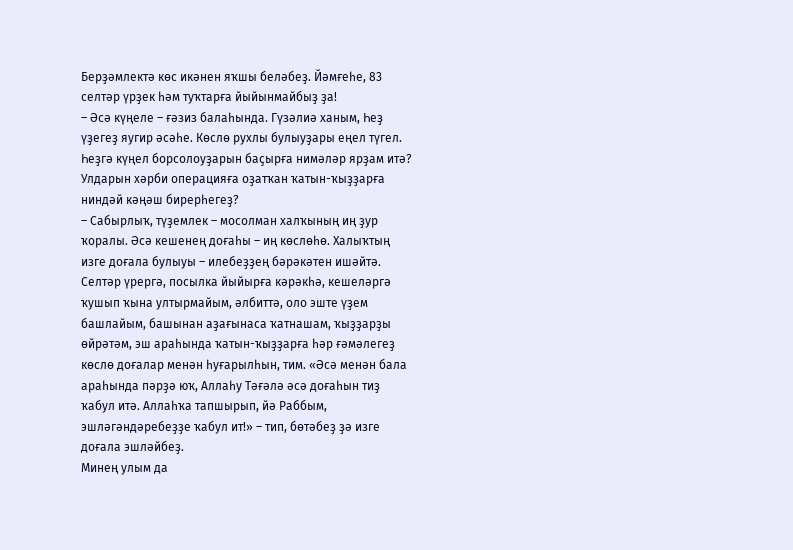Берҙәмлектә көс икәнен яҡшы беләбеҙ. Йәмғеһе, 83 селтәр үрҙек һәм туҡтарға йыйынмайбыҙ ҙа!
– Әсә күңеле – ғәзиз балаһында. Гүзәлиә ханым, Һеҙ үҙегеҙ яугир әсәһе. Көслө рухлы булыуҙары еңел түгел. Һеҙгә күңел борсолоуҙарын баҫырға нимәләр ярҙам итә? Улдарын хәрби операцияға оҙатҡан ҡатын-ҡыҙҙарға ниндәй кәңәш бирерһегеҙ?
– Сабырлыҡ, түҙемлек – мосолман халҡының иң ҙур ҡоралы. Әсә кешенең доғаһы – иң көслөһө. Халыҡтың изге доғала булыуы – илебеҙҙең бәрәкәтен ишәйтә. Селтәр үрергә, посылка йыйырға кәрәкһә, кешеләргә ҡушып ҡына ултырмайым, әлбиттә, оло эште үҙем башлайым, башынан аҙағынаса ҡатнашам, ҡыҙҙарҙы өйрәтәм, эш араһында ҡатын-ҡыҙҙарға һәр ғәмәлегеҙ көслө доғалар менән һуғарылһын, тим. «Әсә менән бала араһында пәрҙә юҡ, Аллаһу Тәғәлә әсә доғаһын тиҙ ҡабул итә. Аллаһҡа тапшырып, йә Раббым, эшләгәндәребеҙҙе ҡабул ит!» – тип, бөтәбеҙ ҙә изге доғала эшләйбеҙ.
Минең улым да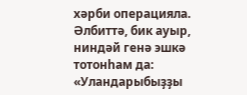хәрби операцияла. Әлбиттә, бик ауыр, ниндәй генә эшкә тотонһам да: «Уландарыбыҙҙы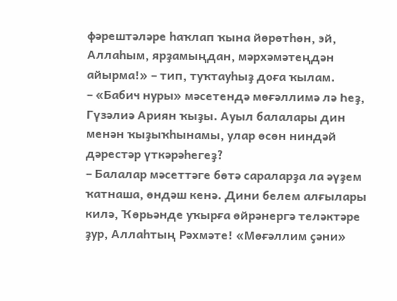фәрештәләре һаҡлап ҡына йөрөтһөн, эй, Аллаһым, ярҙамыңдан, мәрхәмәтеңдән айырма!» – тип, туҡтауһыҙ доға ҡылам.
– «Бабич нуры» мәсетендә мөғәллимә лә Һеҙ, Гүзәлиә Ариян ҡыҙы. Ауыл балалары дин менән ҡыҙыҡһынамы, улар өсөн ниндәй дәрестәр үткәрәһегеҙ?
– Балалар мәсеттәге бөтә сараларҙа ла әүҙем ҡатнаша, өндәш кенә. Дини белем алғылары килә, Ҡөрьәнде уҡырға өйрәнергә теләктәре ҙур, Аллаһтың Рәхмәте! «Мөғәллим ҫәни»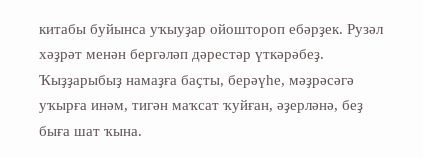китабы буйынса уҡыуҙар ойоштороп ебәрҙек. Рузәл хәҙрәт менән бергәләп дәрестәр үткәрәбеҙ. Ҡыҙҙарыбыҙ намаҙға баҫты, берәүһе, мәҙрәсәгә уҡырға инәм, тигән маҡсат ҡуйған, әҙерләнә, беҙ быға шат ҡына.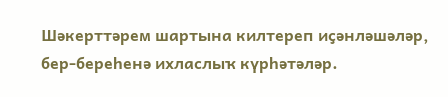Шәкерттәрем шартына килтереп иҫәнләшәләр, бер-береһенә ихласлыҡ күрһәтәләр.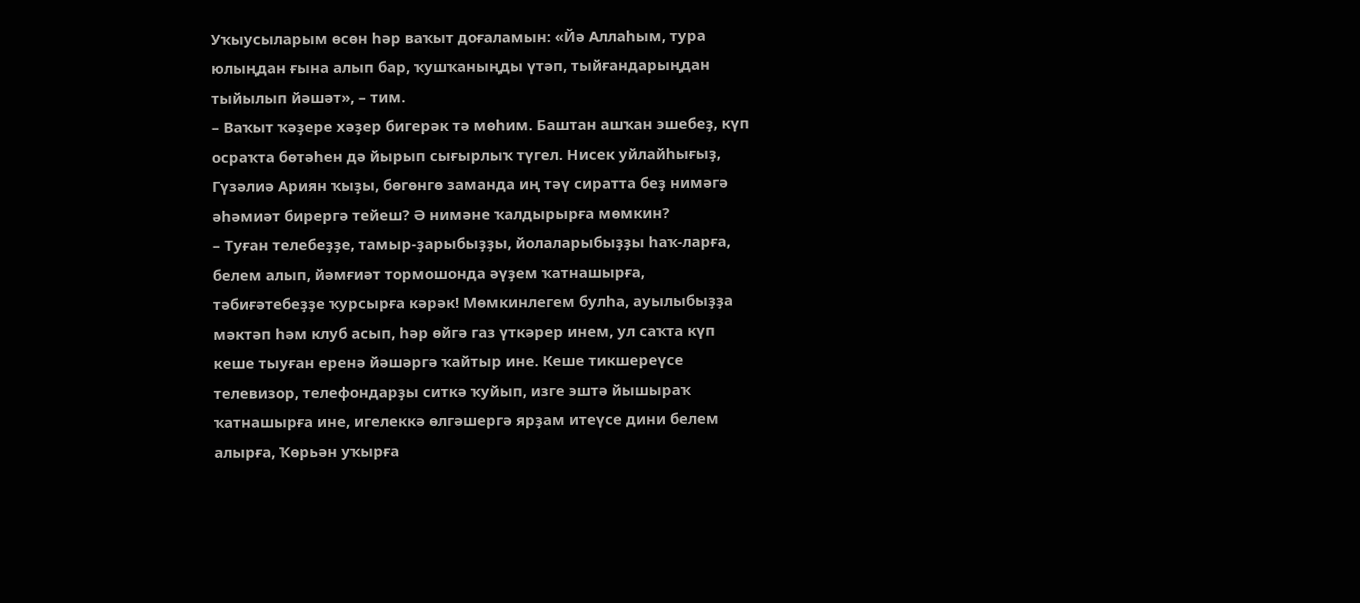Уҡыусыларым өсөн һәр ваҡыт доғаламын: «Йә Аллаһым, тура юлыңдан ғына алып бар, ҡушҡаныңды үтәп, тыйғандарыңдан тыйылып йәшәт», – тим.
– Ваҡыт ҡәҙере хәҙер бигерәк тә мөһим. Баштан ашҡан эшебеҙ, күп осраҡта бөтәһен дә йырып сығырлыҡ түгел. Нисек уйлайһығыҙ, Гүзәлиә Ариян ҡыҙы, бөгөнгө заманда иң тәү сиратта беҙ нимәгә әһәмиәт бирергә тейеш? Ә нимәне ҡалдырырға мөмкин?
– Туған телебеҙҙе, тамыр-ҙарыбыҙҙы, йолаларыбыҙҙы һаҡ-ларға, белем алып, йәмғиәт тормошонда әүҙем ҡатнашырға, тәбиғәтебеҙҙе ҡурсырға кәрәк! Мөмкинлегем булһа, ауылыбыҙҙа мәктәп һәм клуб асып, һәр өйгә газ үткәрер инем, ул саҡта күп кеше тыуған еренә йәшәргә ҡайтыр ине. Кеше тикшереүсе телевизор, телефондарҙы ситкә ҡуйып, изге эштә йышыраҡ ҡатнашырға ине, игелеккә өлгәшергә ярҙам итеүсе дини белем алырға, Ҡөрьән уҡырға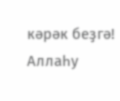кәрәк беҙгә! Аллаһу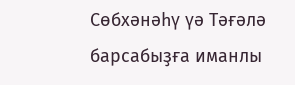Сөбхәнәһү үә Тәғәлә барсабыҙға иманлы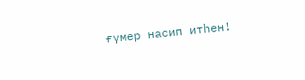ғүмер насип итһен!